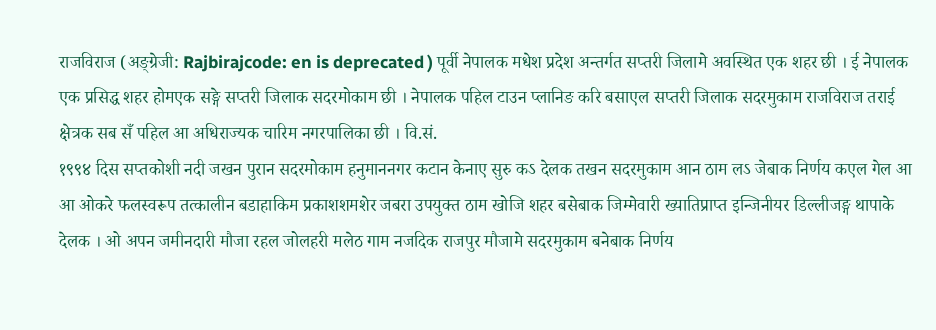राजविराज (अङ्ग्रेजी: Rajbirajcode: en is deprecated ) पूर्वी नेपालक मधेश प्रदेश अन्तर्गत सप्तरी जिलामे अवस्थित एक शहर छी । ई नेपालक एक प्रसिद्ध शहर होमएक सङ्गे सप्तरी जिलाक सदरमोकाम छी । नेपालक पहिल टाउन प्लानिङ करि बसाएल सप्तरी जिलाक सदरमुकाम राजविराज तराई क्षेत्रक सब सँ पहिल आ अधिराज्यक चारिम नगरपालिका छी । वि.सं.
१९९४ दिस सप्तकोशी नदी जखन पुरान सदरमोकाम हनुमाननगर कटान केनाए सुरु कऽ देलक तखन सदरमुकाम आन ठाम लऽ जेबाक निर्णय कएल गेल आ आ ओकरे फलस्वरूप तत्कालीन बडाहाकिम प्रकाशशमशेर जबरा उपयुक्त ठाम खोजि शहर बसेबाक जिम्मेवारी ख्यातिप्राप्त इन्जिनीयर डिल्लीजङ्ग थापाके देलक । ओ अपन जमीनदारी मौजा रहल जोलहरी मलेठ गाम नजदिक राजपुर मौजामे सदरमुकाम बनेबाक निर्णय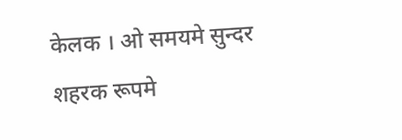केलक । ओ समयमे सुन्दर शहरक रूपमे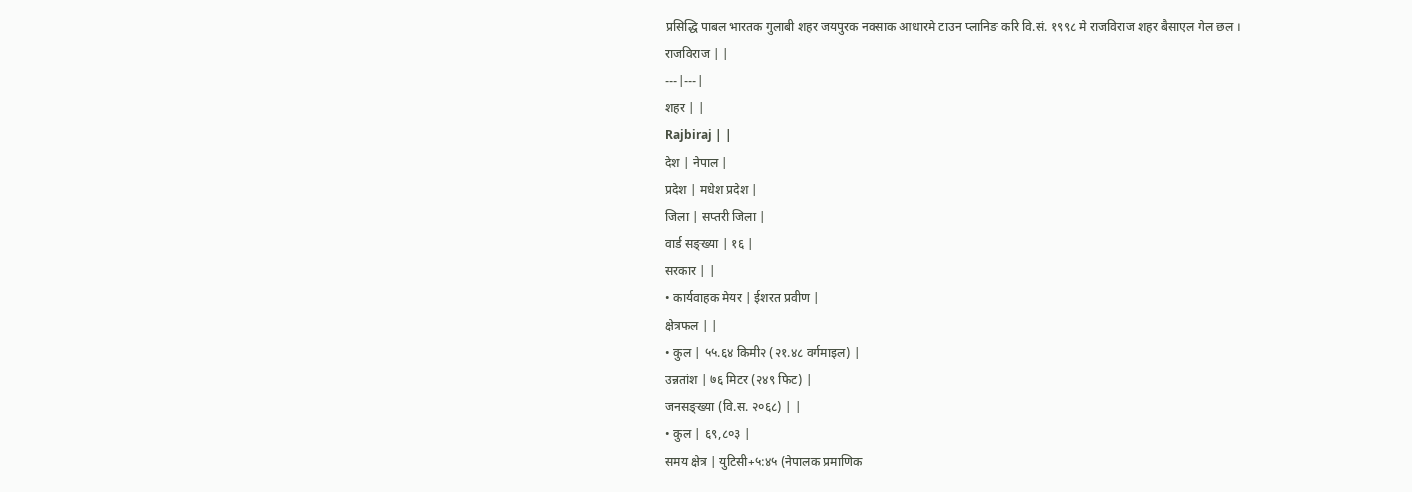प्रसिद्धि पाबल भारतक गुलाबी शहर जयपुरक नक्साक आधारमे टाउन प्लानिङ करि वि.सं. १९९८ मे राजविराज शहर बैसाएल गेल छल ।
राजविराज | |
---|---|
शहर | |
Rajbiraj | |
देश | नेपाल |
प्रदेश | मधेश प्रदेश |
जिला | सप्तरी जिला |
वार्ड सङ्ख्या | १६ |
सरकार | |
• कार्यवाहक मेयर | ईशरत प्रवीण |
क्षेत्रफल | |
• कुल | ५५.६४ किमी२ (२१.४८ वर्गमाइल) |
उन्नतांश | ७६ मिटर (२४९ फिट) |
जनसङ्ख्या (वि.स. २०६८) | |
• कुल | ६९,८०३ |
समय क्षेत्र | युटिसी+५:४५ (नेपालक प्रमाणिक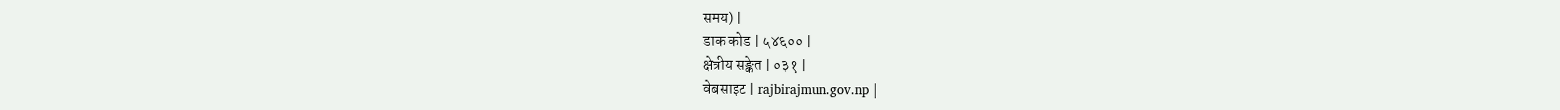समय) |
डाक कोड | ५४६०० |
क्षेत्रीय सङ्केत | ०३१ |
वेबसाइट | rajbirajmun.gov.np |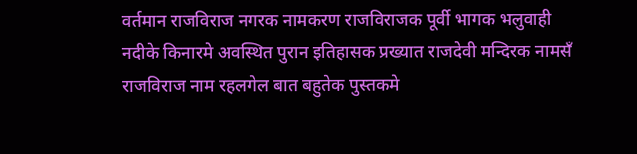वर्तमान राजविराज नगरक नामकरण राजविराजक पूर्वी भागक भलुवाही नदीके किनारमे अवस्थित पुरान इतिहासक प्रख्यात राजदेवी मन्दिरक नामसँ राजविराज नाम रहलगेल बात बहुतेक पुस्तकमे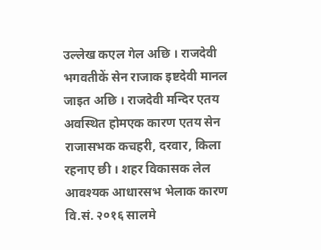उल्लेख कएल गेल अछि । राजदेवी भगवतीकें सेन राजाक इष्टदेवी मानल जाइत अछि । राजदेवी मन्दिर एतय अवस्थित होमएक कारण एतय सेन राजासभक कचहरी, दरवार, किला रहनाए छी । शहर विकासक लेल आवश्यक आधारसभ भेलाक कारण वि.सं. २०१६ सालमे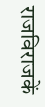राजविराजकें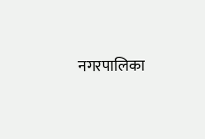नगरपालिका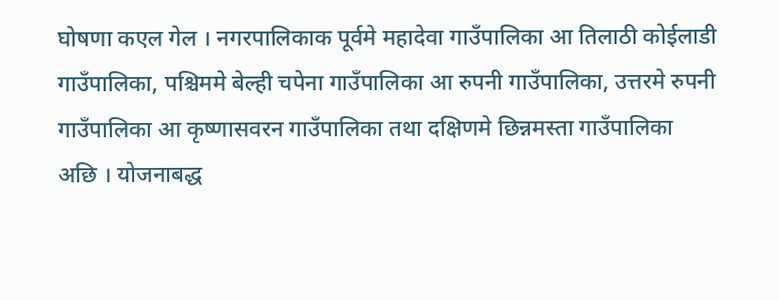घोषणा कएल गेल । नगरपालिकाक पूर्वमे महादेवा गाउँपालिका आ तिलाठी कोईलाडी गाउँपालिका, पश्चिममे बेल्ही चपेना गाउँपालिका आ रुपनी गाउँपालिका, उत्तरमे रुपनी गाउँपालिका आ कृष्णासवरन गाउँपालिका तथा दक्षिणमे छिन्नमस्ता गाउँपालिका अछि । योजनाबद्ध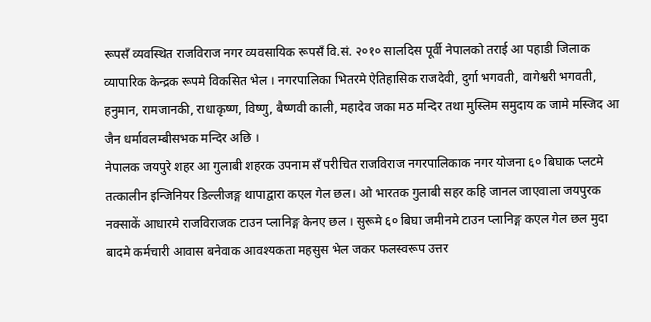रूपसँ व्यवस्थित राजविराज नगर व्यवसायिक रूपसँ वि.सं. २०१० सालदिस पूर्वी नेपालको तराई आ पहाडी जिलाक व्यापारिक केन्द्रक रूपमे विकसित भेल । नगरपालिका भितरमे ऐतिहासिक राजदेवी, दुर्गा भगवती, वागेश्वरी भगवती, हनुमान, रामजानकी, राधाकृष्ण, विष्णु, बैष्णवी काली, महादेव जका मठ मन्दिर तथा मुस्लिम समुदाय क जामे मस्जिद आ जैन धर्मावलम्बीसभक मन्दिर अछि ।
नेपालक जयपुरे शहर आ गुलाबी शहरक उपनाम सँ परीचित राजविराज नगरपालिकाक नगर योजना ६० बिघाक प्लटमे तत्कालीन इन्जिनियर डिल्लीजङ्ग थापाद्वारा कएल गेल छल। ओ भारतक गुलाबी सहर कहि जानल जाएवाला जयपुरक नक्साकें आधारमे राजविराजक टाउन प्लानिङ्ग केनए छल । सुरूमे ६० बिघा जमीनमे टाउन प्लानिङ्ग कएल गेल छल मुदा बादमे कर्मचारी आवास बनेवाक आवश्यकता महसुस भेल जकर फलस्वरूप उत्तर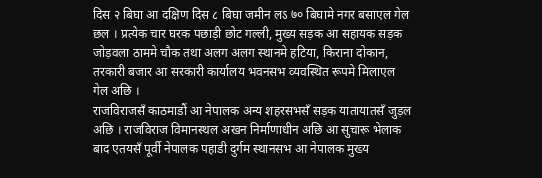दिस २ बिघा आ दक्षिण दिस ८ बिघा जमीन लऽ ७० बिघामे नगर बसाएल गेल छल । प्रत्येक चार घरक पछाड़ी छोट गल्ली, मुख्य सड़क आ सहायक सड़क जोड़वला ठाममे चौक तथा अलग अलग स्थानमे हटिया, किराना दोकान, तरकारी बजार आ सरकारी कार्यालय भवनसभ व्यवस्थित रूपमे मिलाएल गेल अछि ।
राजविराजसँ काठमाडौं आ नेपालक अन्य शहरसभसँ सड़क यातायातसँ जुड़ल अछि । राजविराज विमानस्थल अखन निर्माणाधीन अछि आ सुचारू भेलाक बाद एतयसँ पूर्वी नेपालक पहाडी दुर्गम स्थानसभ आ नेपालक मुख्य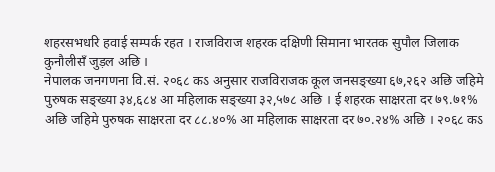शहरसभधरि हवाई सम्पर्क रहत । राजविराज शहरक दक्षिणी सिमाना भारतक सुपौल जिलाक कुनौलीसँ जुड़ल अछि ।
नेपालक जनगणना वि.सं. २०६८ कऽ अनुसार राजविराजक कूल जनसङ्ख्या ६७,२६२ अछि जहिमे पुरुषक सङ्ख्या ३४,६८४ आ महिलाक सङ्ख्या ३२,५७८ अछि । ई शहरक साक्षरता दर ७९.७१% अछि जहिमे पुरुषक साक्षरता दर ८८.४०% आ महिलाक साक्षरता दर ७०.२४% अछि । २०६८ कऽ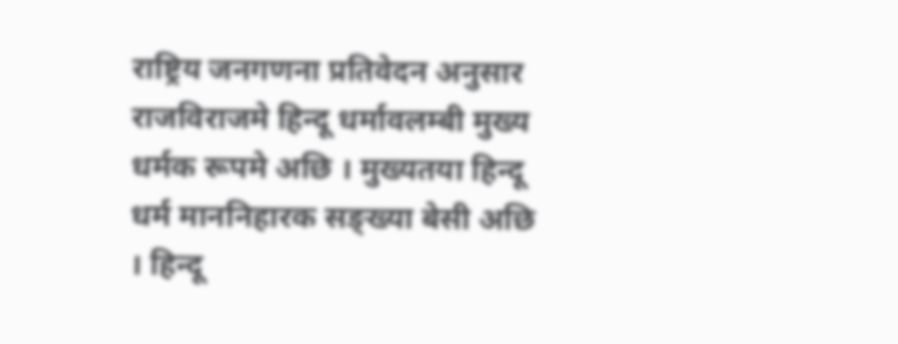राष्ट्रिय जनगणना प्रतिवेदन अनुसार राजविराजमे हिन्दू धर्मावलम्बी मुख्य धर्मक रूपमे अछि । मुख्यतया हिन्दू धर्म माननिहारक सङ्ख्या बेसी अछि । हिन्दू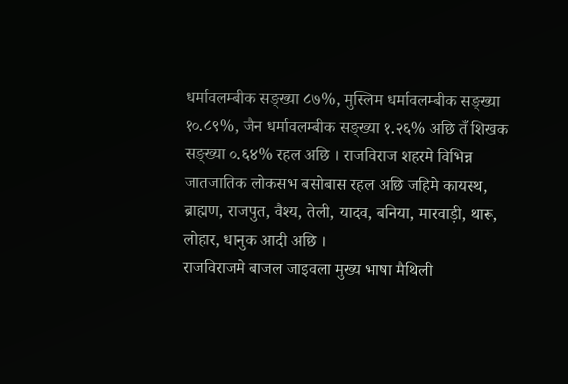धर्मावलम्बीक सङ्ख्या ८७%, मुस्लिम धर्मावलम्बीक सङ्ख्या १०.८९%, जैन धर्मावलम्बीक सङ्ख्या १.२६% अछि तँ शिखक सङ्ख्या ०.६४% रहल अछि । राजविराज शहरमे विभिन्न जातजातिक लोकसभ बसोबास रहल अछि जहिमे कायस्थ, ब्राह्मण, राजपुत, वैश्य, तेली, यादव, बनिया, मारवाड़ी, थारू, लोहार, धानुक आदी अछि ।
राजविराजमे बाजल जाइवला मुख्य भाषा मैथिली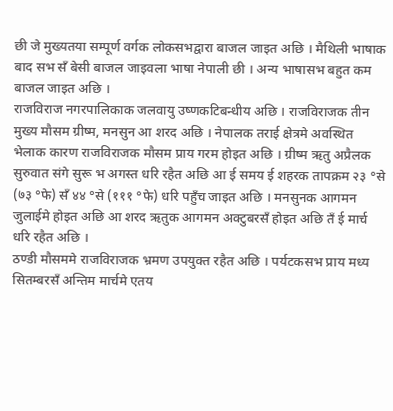छी जे मुख्यतया सम्पूर्ण वर्गक लोकसभद्वारा बाजल जाइत अछि । मैथिली भाषाक बाद सभ सँ बेसी बाजल जाइवला भाषा नेपाली छी । अन्य भाषासभ बहुत कम बाजल जाइत अछि ।
राजविराज नगरपालिकाक जलवायु उष्णकटिबन्धीय अछि । राजविराजक तीन मुख्य मौसम ग्रीष्म, मनसुन आ शरद अछि । नेपालक तराई क्षेत्रमे अवस्थित भेलाक कारण राजविराजक मौसम प्राय गरम होइत अछि । ग्रीष्म ऋतु अप्रैलक सुरुवात संगे सुरू भ अगस्त धरि रहैत अछि आ ई समय ई शहरक तापक्रम २३ °से (७३ °फे) सँ ४४ °से (१११ °फे) धरि पहुँच जाइत अछि । मनसुनक आगमन जुलाईमे होइत अछि आ शरद ऋतुक आगमन अक्टुबरसँ होइत अछि तँ ई मार्च धरि रहैत अछि ।
ठण्डी मौसममे राजविराजक भ्रमण उपयुक्त रहैत अछि । पर्यटकसभ प्राय मध्य सितम्बरसँ अन्तिम मार्चमे एतय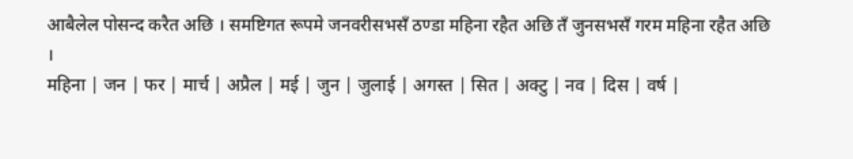आबैलेल पोसन्द करैत अछि । समष्टिगत रूपमे जनवरीसभसँ ठण्डा महिना रहैत अछि तँ जुनसभसँ गरम महिना रहैत अछि ।
महिना | जन | फर | मार्च | अप्रैल | मई | जुन | जुलाई | अगस्त | सित | अक्टु | नव | दिस | वर्ष |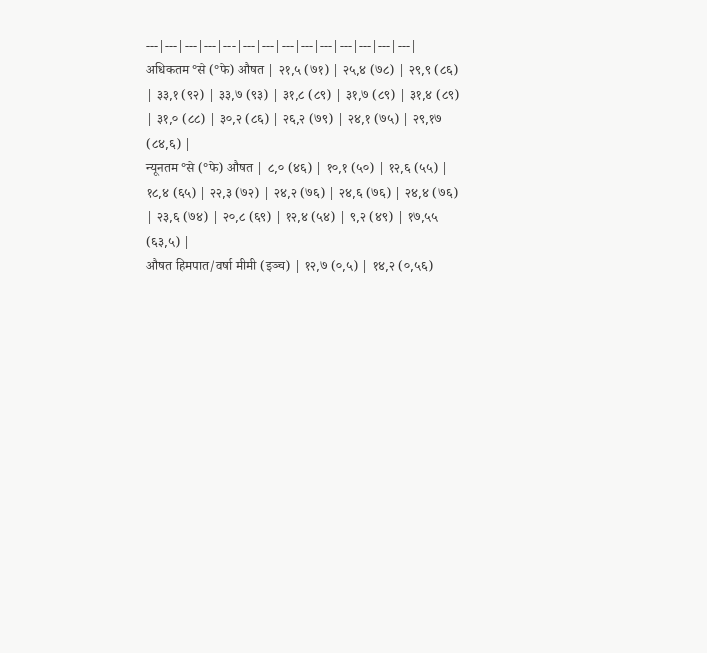---|---|---|---|---|---|---|---|---|---|---|---|---|---|
अधिकतम °से (°फे) औषत | २१٫५ (७१) | २५٫४ (७८) | २९٫९ (८६) | ३३٫१ (९२) | ३३٫७ (९३) | ३१٫८ (८९) | ३१٫७ (८९) | ३१٫४ (८९) | ३१٫० (८८) | ३०٫२ (८६) | २६٫२ (७९) | २४٫१ (७५) | २९٫१७ (८४٫६) |
न्यूनतम °से (°फे) औषत | ८٫० (४६) | १०٫१ (५०) | १२٫६ (५५) | १८٫४ (६५) | २२٫३ (७२) | २४٫२ (७६) | २४٫६ (७६) | २४٫४ (७६) | २३٫६ (७४) | २०٫८ (६९) | १२٫४ (५४) | ९٫२ (४९) | १७٫५५ (६३٫५) |
औषत हिमपात/वर्षा मीमी (इञ्च) | १२٫७ (०٫५) | १४٫२ (०٫५६)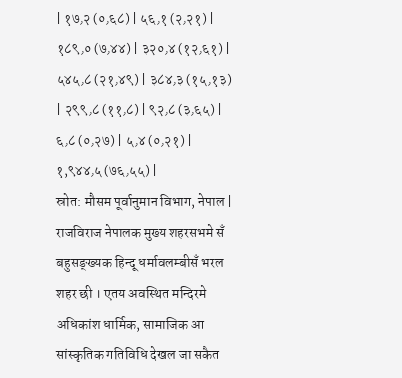| १७٫२ (०٫६८) | ५६٫१ (२٫२१) | १८९٫० (७٫४४) | ३२०٫४ (१२٫६१) | ५४५٫८ (२१٫४९) | ३८४٫३ (१५٫१३) | २९९٫८ (११٫८) | ९२٫८ (३٫६५) | ६٫८ (०٫२७) | ५٫४ (०٫२१) | १,९४४٫५ (७६٫५५) |
स्रोत: मौसम पूर्वानुमान विभाग, नेपाल |
राजविराज नेपालक मुख्य शहरसभमे सँ बहुसङ्ख्यक हिन्दू धर्मावलम्बीसँ भरल शहर छी । एतय अवस्थित मन्दिरमे अधिकांश धार्मिक, सामाजिक आ सांस्कृतिक गतिविधि देखल जा सकैत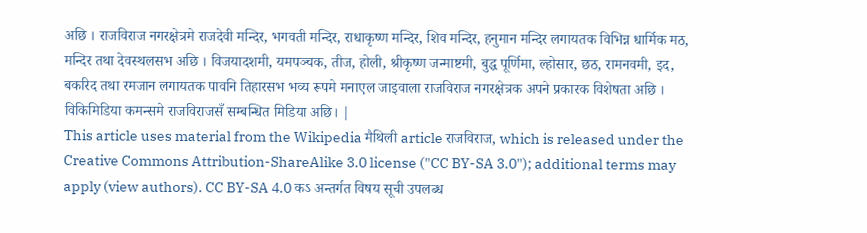अछि । राजविराज नगरक्षेत्रमे राजदेवी मन्दिर, भगवती मन्दिर, राधाकृष्ण मन्दिर, शिव मन्दिर, हनुमान मन्दिर लगायतक विभिन्न धार्मिक मठ, मन्दिर तथा देवस्थलसभ अछि । विजयादशमी, यमपञ्चक, तीज, होली, श्रीकृष्ण जन्माष्टमी, बुद्ध पूर्णिमा, ल्होसार, छठ, रामनवमी, इद, बकरिद तथा रमजान लगायतक पावनि तिहारसभ भव्य रूपमे मनाएल जाइवाला राजविराज नगरक्षेत्रक अपने प्रकारक विशेषता अछि ।
विकिमिडिया कमन्समे राजविराजसँ सम्बन्धित मिडिया अछि। |
This article uses material from the Wikipedia मैथिली article राजविराज, which is released under the Creative Commons Attribution-ShareAlike 3.0 license ("CC BY-SA 3.0"); additional terms may apply (view authors). CC BY-SA 4.0 कऽ अन्तर्गत विषय सूची उपलब्ध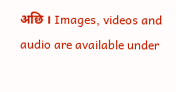अछि । Images, videos and audio are available under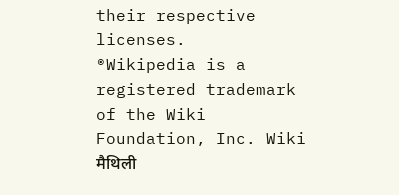their respective licenses.
®Wikipedia is a registered trademark of the Wiki Foundation, Inc. Wiki मैथिली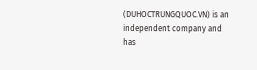(DUHOCTRUNGQUOC.VN) is an independent company and has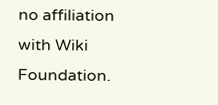no affiliation with Wiki Foundation.